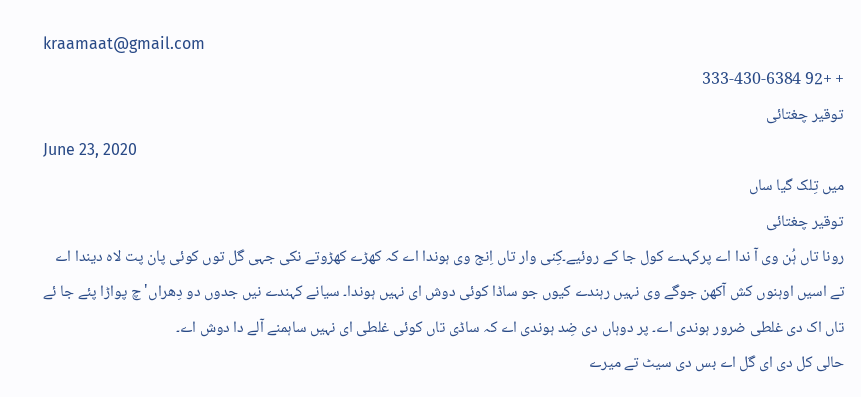kraamaat@gmail.com
+ +92 333-430-6384
توقیر چغتائی
June 23, 2020
میں تِلک گیا ساں
توقیر چغتائی
رونا تاں ہُن وی آ ندا اے پرکہدے کول جا کے روئیے۔کِنی وار تاں اِنج وی ہوندا اے کہ کھڑے کھڑوتے نکی جہی گل توں کوئی پان پت لاہ دیندا اے تے اسیں اوہنوں کش آکھن جوگے وی نہیں رہندے کیوں جو ساڈا کوئی دوش ای نہیں ہوندا۔ سیانے کہندے نیں جدوں دو دِھراں' چ پواڑا پئے جا ئے تاں اک دی غلطی ضرور ہوندی اے۔ پر دوہاں دی ضِد ہوندی اے کہ ساڈی تاں کوئی غلطی ای نہیں ساہمنے آلے دا دوش اے۔
حالی کل دی ای گل اے بس دی سیٹ تے میرے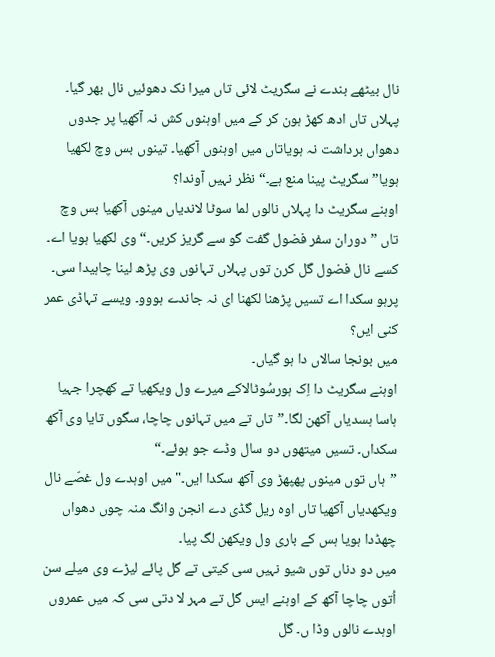نال بیٹھے بندے نے سگریٹ لائی تاں میرا نک دھوئیں نال بھر گیا۔ پہلاں تاں ادھ کھڑ ہون کر کے میں اوہنوں کش نہ آکھیا پر جدوں دھواں برداشت نہ ہویاتاں میں اوہنوں آکھیا۔ تینوں بس وچ لکھیا ہویا”سگریٹ پینا منع ہے۔“ نظر نہیں آوندا؟
اوہنے سگریٹ دا پہلاں نالوں لما سوٹا لاندیاں مینوں آکھیا بس وچ تاں ”دوران سفر فضول گفت گو سے گریز کریں۔“ وی لکھیا ہویا اے۔ کسے نال فضول گل کرن توں پہلاں تہانوں وی پڑھ لینا چاہیدا سی۔ پرہو سکدا اے تسیں پڑھنا لکھنا ای نہ جاندے ہووو۔ ویسے تہاڈی عمر کنی ایں؟
میں بونجا سالاں دا ہو گیاں۔
اوہنے سگریٹ دا اِک ہورسُوٹالاکے میرے ول ویکھیا تے کھچرا جہیا ہاسا ہسدیاں آکھن لگا۔”تاں تے میں تہانوں چاچا، سگوں تایا وی آکھ سکداں۔ تسیں میتھوں دو سال وڈے جو ہوئے۔“
”ہاں توں مینوں پھپھڑ وی آکھ سکدا ایں۔" میں اوہدے ول غصّے نال ویکھدیاں آکھیا تاں اوہ ریل گڈی دے انجن وانگ منہ چوں دھواں چھڈدا ہویا ہس کے باری ول ویکھن لگ پیا۔
میں دو دناں توں شیو نہیں سی کیتی تے گل پائے لیڑے وی میلے سن اُتوں چاچا آکھ کے اوہنے ایس گل تے مہر لا دتی سی کہ میں عمروں اوہدے نالوں وڈا ں۔ گل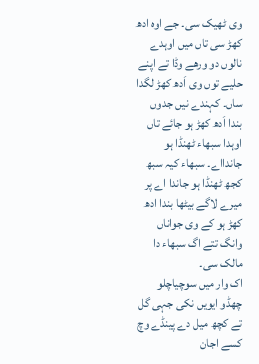وی ٹھیک سی۔ جے اوہ ادھ کھڑ سی تاں میں اوہدے نالوں دو ورھے وڈا تے اپنے حلیے توں وی اَدھ کھڑ لگدا ساں۔ کہندے نیں جدوں بندا اَدھ کھڑ ہو جائے تاں اوہدا سبھاء ٹھنڈا ہو جاندااے۔ سبھاء کیہ سبھ کجھ ٹھنڈا ہو جاندا اے پر میرے لاگے بیٹھا بندا ادھ کھڑ ہو کے وی جواناں وانگ تتے اگ سبھاء دا مالک سی۔
اک وار میں سوچیاچلو چھڈو ایویں نکی جہی گل تے کچھ میل دے پینڈے وچ کسے اجان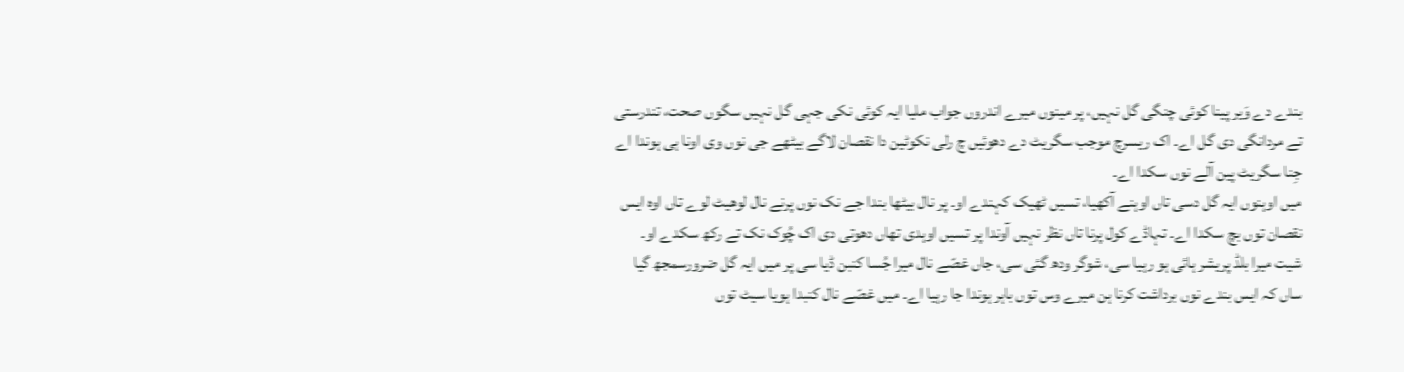بندے دے وَیر پینا کوئی چنگی گل نہیں، پر مینوں میرے اندروں جواب ملیا ایہ کوئی نکی جہی گل نہیں سگوں صحت، تندرستی تے مردانگی دی گل اے۔ اک ریسرچ موجب سگریٹ دے دھوئیں چ رلی نکوٹین دا نقصان لاگے بیٹھے جی نوں وی اونا ہی ہوندا اے جِنا سگریٹ پین آلے نوں سکدا اے۔
میں اوہنوں ایہ گل دسی تاں اوہنے آکھیا، تسیں ٹھیک کہندے او۔ پر نال بیٹھا بندا جے نک نوں پرنے نال لوھیٹ لوے تاں اوہ ایس نقصان توں بچ سکدا اے۔ تہاڈے کول پرنا تاں نظر نہیں آوندا پر تسیں اوہدی تھاں دھوتی دی اک چُوک نک تے رکھ سکدے او۔
شیت میرا بلڈ پریشر ہائی ہو رہیا سی، شوگر ودھ گئی سی، جاں غصّے نال میرا جُسا کنبن ڈیا سی پر میں ایہ گل ضرورسمجھ گیا ساں کہ ایس بندے نوں برداشت کرنا ہن میرے وس توں باہر ہوندا جا رہیا اے۔ میں غصّے نال کنبدا ہویا سیٹ توں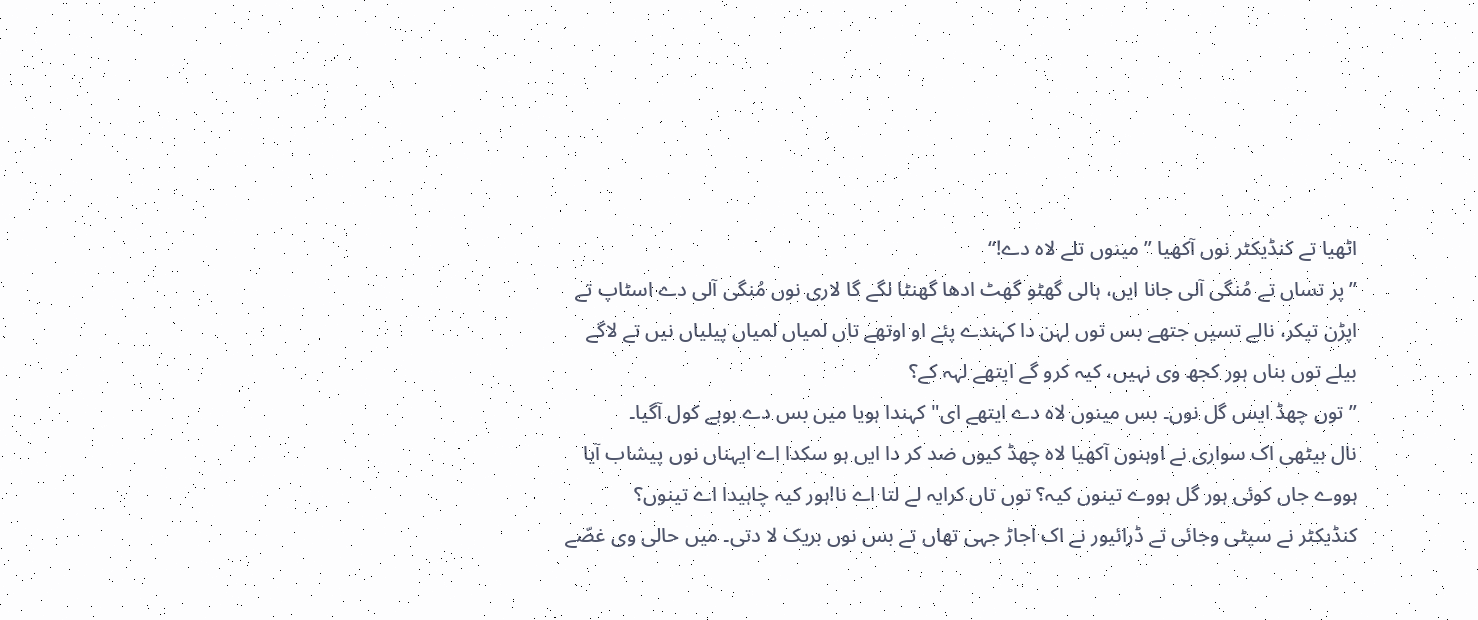اٹھیا تے کنڈیکٹر نوں آکھیا ”مینوں تلے لاہ دے!“
”پر تساں تے مُنگی آلی جانا ایں، ہالی گھٹو گھٹ ادھا گھنٹا لگے گا لاری نوں مُنگی آلی دے اسٹاپ تے اپڑن تیکر، نالے تسیں جتھے بس توں لہن دا کہندے پئے او اوتھے تاں لمیاں لمیاں پیلیاں نیں تے لاگے بیلے توں بناں ہور کجھ وی نہیں، کیہ کرو گے ایتھے لہہ کے؟
”توں چھڈ ایس گل نوں۔ بس مینوں لاہ دے ایتھے ای" کہندا ہویا میں بس دے بوہے کول آگیا۔
نال بیٹھی اک سواری نے اوہنوں آکھیا لاہ چھڈ کیوں ضد کر دا ایں ہو سکدا اے ایہناں نوں پیشاب آیا ہووے جاں کوئی ہور گل ہووے تینوں کیہ؟ توں تاں کرایہ لے لتا اے نا!ہور کیہ چاہیدا اے تینوں؟
کنڈیکٹر نے سیٹی وجائی تے ڈرائیور نے اک اجاڑ جہی تھاں تے بس نوں بریک لا دتی۔ میں حالی وی غصّے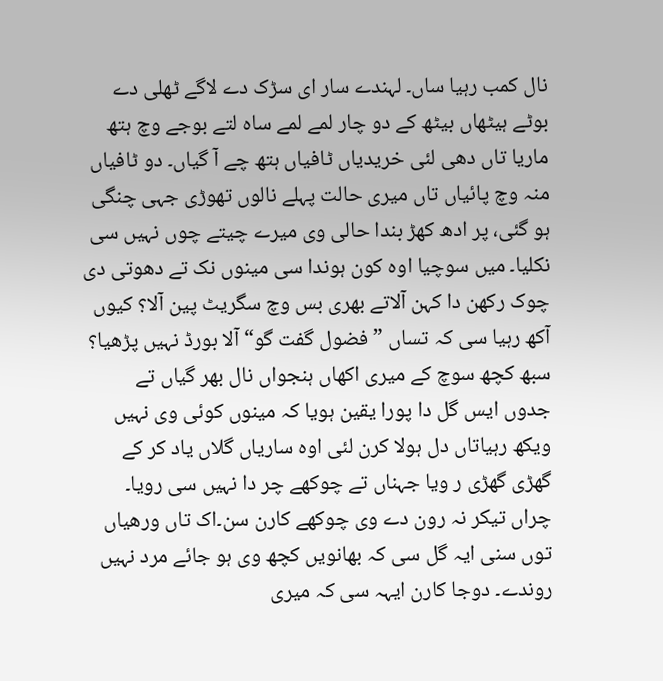نال کمب رہیا ساں۔ لہندے سار ای سڑک دے لاگے ٹھلی دے بوٹے ہیٹھاں بیٹھ کے دو چار لمے لمے ساہ لتے بوجے وچ ہتھ ماریا تاں دھی لئی خریدیاں ٹافیاں ہتھ چے آ گیاں۔ دو ٹافیاں منہ وچ پائیاں تاں میری حالت پہلے نالوں تھوڑی جہی چنگی ہو گئی، پر ادھ کھڑ بندا حالی وی میرے چیتے چوں نہیں سی نکلیا۔ میں سوچیا اوہ کون ہوندا سی مینوں نک تے دھوتی دی چوک رکھن دا کہن آلاتے بھری بس وچ سگریٹ پین آلا؟ کیوں آکھ رہیا سی کہ تساں ”فضول گفت گو“ آلا بورڈ نہیں پڑھیا؟ سبھ کچھ سوچ کے میری اکھاں ہنجواں نال بھر گیاں تے جدوں ایس گل دا پورا یقین ہویا کہ مینوں کوئی وی نہیں ویکھ رہیاتاں دل ہولا کرن لئی اوہ ساریاں گلاں یاد کر کے گھڑی گھڑی ر ویا جہناں تے چوکھے چر دا نہیں سی رویا۔
چراں تیکر نہ رون دے وی چوکھے کارن سن۔اک تاں ورھیاں توں سنی ایہ گل سی کہ بھانویں کچھ وی ہو جائے مرد نہیں روندے۔ دوجا کارن ایہہ سی کہ میری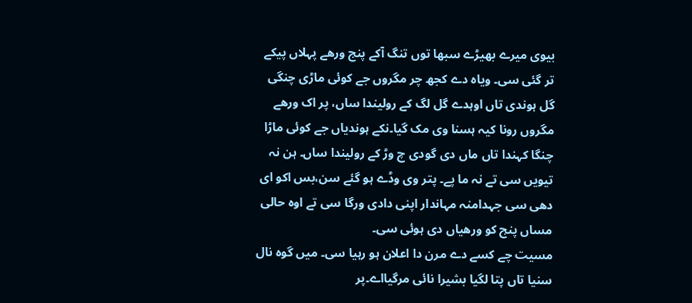بیوی میرے بھیڑے سبھا توں تنگ آکے پنج ورھے پہلاں پیکے تر گئی سی۔ ویاہ دے کجھ چر مگروں جے کوئی ماڑی چنگی گل ہوندی تاں اوہدے گل لگ کے رولیندا ساں، پر اک ورھے مگروں رونا کیہ ہسنا وی مک گیا۔نکے ہوندیاں جے کوئی ماڑا چنگا کہندا تاں ماں دی گودی چ وڑ کے رولیندا ساں۔ ہن نہ تیویں سی تے نہ ما پے۔ پتر وی وڈے ہو گئے سن،بس اکو ای دھی سی جہدامنہ مہاندار اپنی دادی ورگا سی تے اوہ حالی مساں پنج کو ورھیاں دی ہوئی سی۔
مسیت چے کسے دے مرن دا اعلان ہو رہیا سی۔ میں گوہ نال سنیا تاں پتا لگیا بشیرا نائی مرگیااے۔پر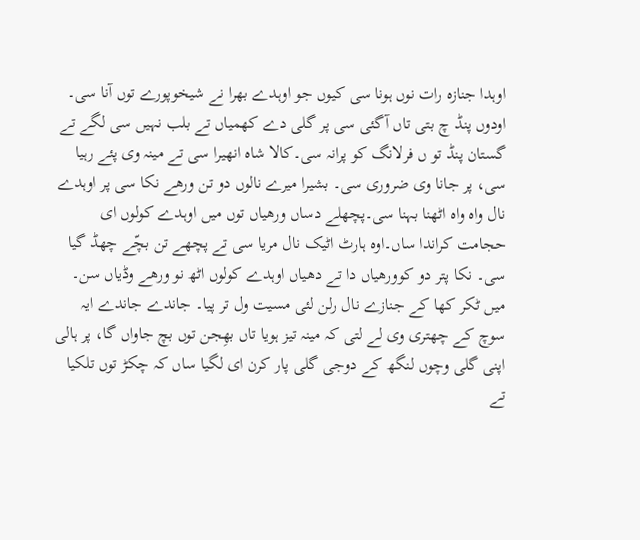اوہدا جنازہ رات نوں ہونا سی کیوں جو اوہدے بھرا نے شیخوپورے توں آنا سی۔ اودوں پنڈ چ بتی تاں آگئی سی پر گلی دے کھمیاں تے بلب نہیں سی لگے تے گستان پنڈ تو ں فرلانگ کو پرانہ سی۔کالا شاہ انھیرا سی تے مینہ وی پئے رہیا سی، پر جانا وی ضروری سی۔ بشیرا میرے نالوں دو تن ورھے نکا سی پر اوہدے نال واہ واہ اٹھنا بہنا سی۔پچھلے دساں ورھیاں توں میں اوہدے کولوں ای حجامت کراندا ساں۔اوہ ہارٹ اٹیک نال مریا سی تے پچھے تن بچّے چھڈ گیا سی۔ نکا پتر دو کوورھیاں دا تے دھیاں اوہدے کولوں اٹھ نو ورھے وڈیاں سن۔
میں ٹکر کھا کے جنازے نال رلن لئی مسیت ول تر پیا۔ جاندے جاندے ایہ سوچ کے چھتری وی لے لتی کہ مینہ تیز ہویا تاں بھِجن توں بچ جاواں گا، پر ہالی اپنی گلی وچوں لنگھ کے دوجی گلی پار کرن ای لگیا ساں کہ چکڑ توں تلکیا تے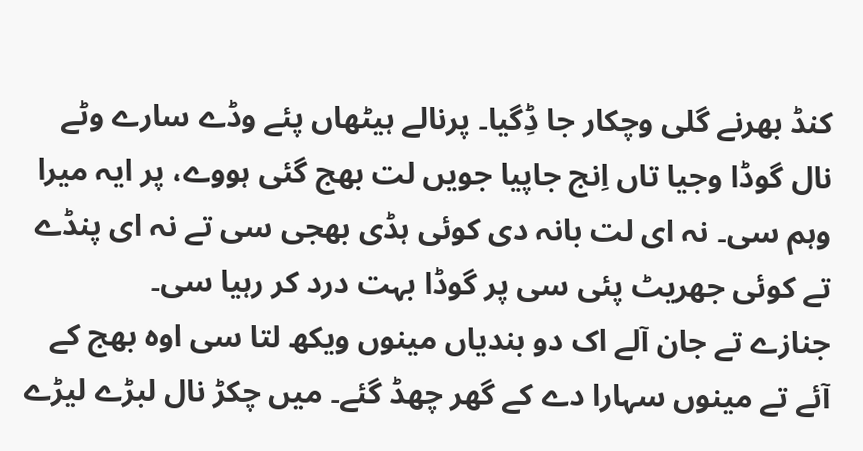کنڈ بھرنے گلی وچکار جا ڈِگیا۔ پرنالے ہیٹھاں پئے وڈے سارے وٹے نال گوڈا وجیا تاں اِنج جاپیا جویں لت بھج گئی ہووے، پر ایہ میرا وہم سی۔ نہ ای لت بانہ دی کوئی ہڈی بھجی سی تے نہ ای پنڈے تے کوئی جھریٹ پئی سی پر گوڈا بہت درد کر رہیا سی۔
جنازے تے جان آلے اک دو بندیاں مینوں ویکھ لتا سی اوہ بھج کے آئے تے مینوں سہارا دے کے گھر چھڈ گئے۔ میں چکڑ نال لبڑے لیڑے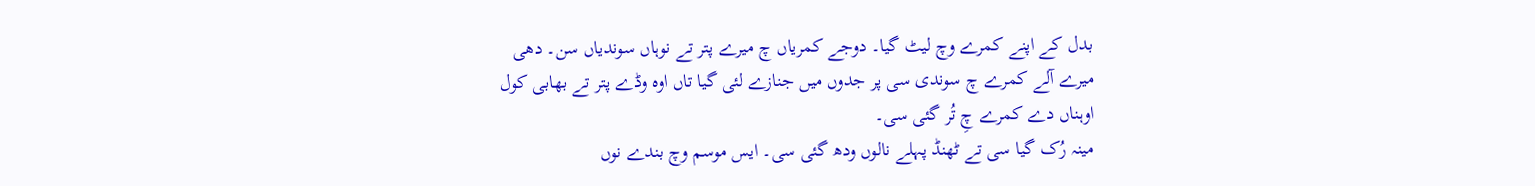بدل کے اپنے کمرے وچ لیٹ گیا۔ دوجے کمریاں چ میرے پتر تے نوہاں سوندیاں سن۔ دھی میرے آلے کمرے چ سوندی سی پر جدوں میں جنازے لئی گیا تاں اوہ وڈے پتر تے بھابی کول اوہناں دے کمرے چِ تُر گئی سی۔
مینہ رُک گیا سی تے ٹھنڈ پہلے نالوں ودھ گئی سی۔ ایس موسم وچ بندے نوں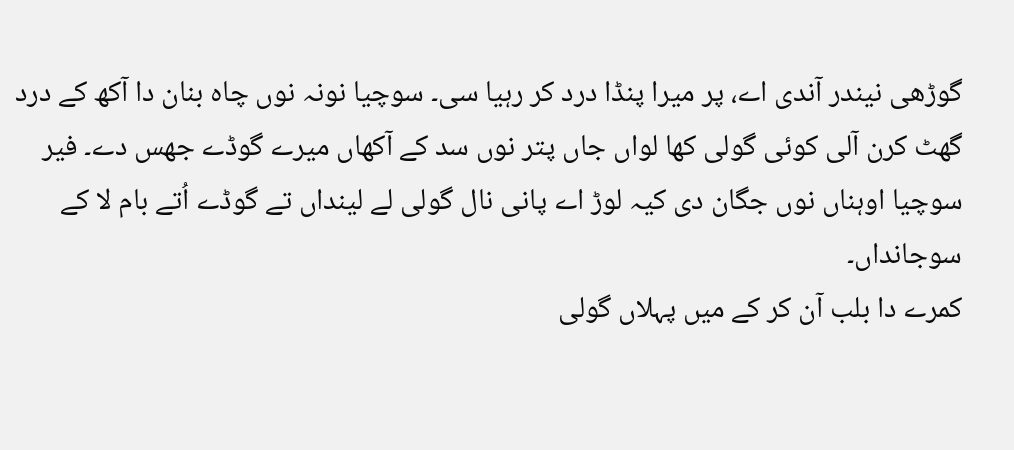گوڑھی نیندر آندی اے، پر میرا پنڈا درد کر رہیا سی۔ سوچیا نونہ نوں چاہ بنان دا آکھ کے درد گھٹ کرن آلی کوئی گولی کھا لواں جاں پتر نوں سد کے آکھاں میرے گوڈے جھس دے۔ فیر سوچیا اوہناں نوں جگان دی کیہ لوڑ اے پانی نال گولی لے لینداں تے گوڈے اُتے بام لا کے سوجانداں۔
کمرے دا بلب آن کر کے میں پہلاں گولی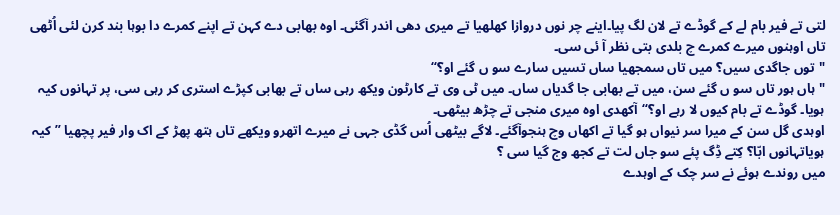لتی تے فیر بام لے کے گوڈے تے لان لگ پیا۔اینے چر نوں دروازا کھلھیا تے میری دھی اندر آگئی۔ اوہ بھابی دے کہن تے اپنے کمرے دا بوہا بند کرن لئی اُٹھی تاں اوہنوں میرے کمرے چ بلدی بتی نظر آ ئی سی۔
"توں جاگدی سیں؟ میں تاں سمجھیا ساں تسیں سارے سو ں گئے او؟“
"ہاں ہور تاں سو ں گئے سن، میں تے بھابی جا گدیاں ساں۔ میں ٹی وی تے کارٹون ویکھ رہی ساں تے بھابی کپڑے استری کر رہی سی، پر تہانوں کیہ ہویا۔ گوڈے تے بام کیوں لا رہے او؟“آکھدی اوہ میری منجی تے چڑھ بیٹھی۔
اوہدی گل سن کے میرا سر نیواں ہو گیا تے اکھاں وچ ہنجوآگئے۔ لاگے بیٹھی اُس گڈی جہی نے میرے اتھرو ویکھے تاں ہتھ پھڑ کے اک وار فیر پچھیا ”کیہ ہویاتہانوں ابّا؟ کِتے ڈِگ پئے سو جاں لت تے کجھ وج گیا سی ؟
میں روندے ہوئے نے سر چک کے اوہدے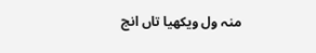منہ ول ویکھیا تاں انج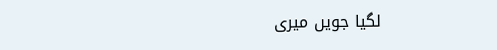لگیا جویں میری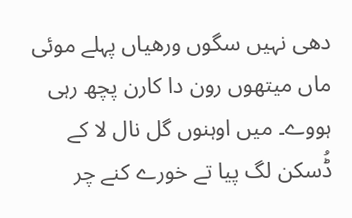دھی نہیں سگوں ورھیاں پہلے موئی ماں میتھوں رون دا کارن پچھ رہی ہووے۔ میں اوہنوں گل نال لا کے ڈُسکن لگ پیا تے خورے کنے چر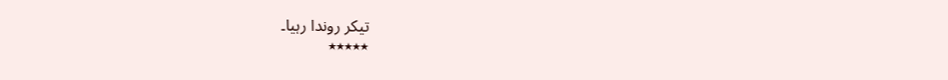تیکر روندا رہیا۔
٭٭٭٭٭